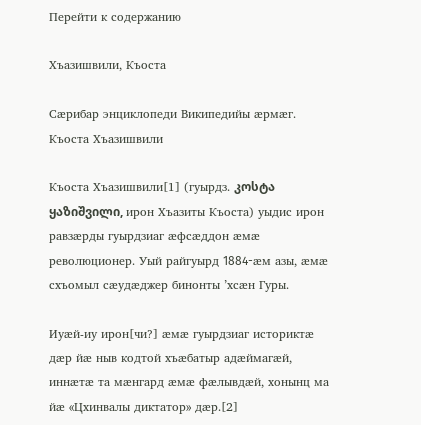Перейти к содержанию

Хъазишвили, Къоста

Сæрибар энциклопеди Википедийы æрмæг.
Къоста Хъазишвили

Къоста Хъазишвили[1] (гуырдз. კოსტა ყაზიშვილი, ирон Хъазиты Къоста) уыдис ирон равзæрды гуырдзиаг æфсæддон æмæ революционер. Уый райгуырд 1884-æм азы, æмæ схъомыл сæудæджер бинонты ’хсæн Гуры.

Иуæй-иу ирон[чи?] æмæ гуырдзиаг историктæ дæр йæ ныв кодтой хъæбатыр адæймагæй, иннæтæ та мæнгард æмæ фæлывдæй, хонынц ма йæ «Цхинвалы диктатор» дæр.[2]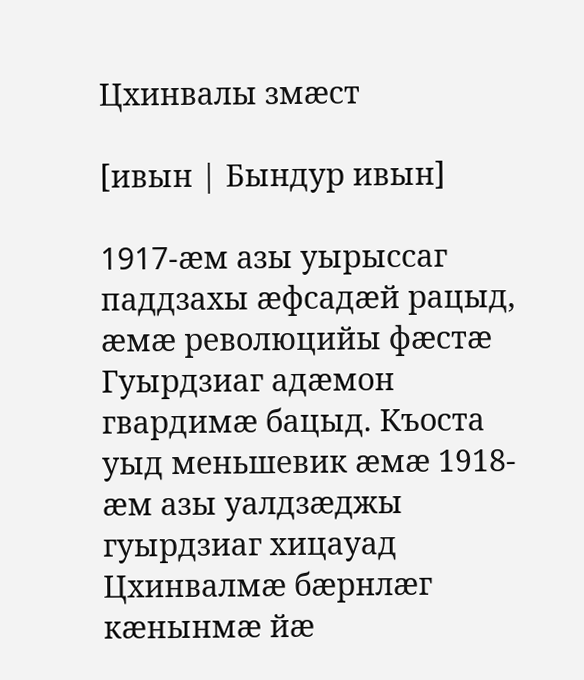Цхинвалы змæст

[ивын | Бындур ивын]

1917-æм азы уырыссаг паддзахы æфсадæй рацыд, æмæ революцийы фæстæ Гуырдзиаг адæмон гвардимæ бацыд. Къоста уыд меньшевик æмæ 1918-æм азы уалдзæджы гуырдзиаг хицауад Цхинвалмæ бæрнлæг кæнынмæ йæ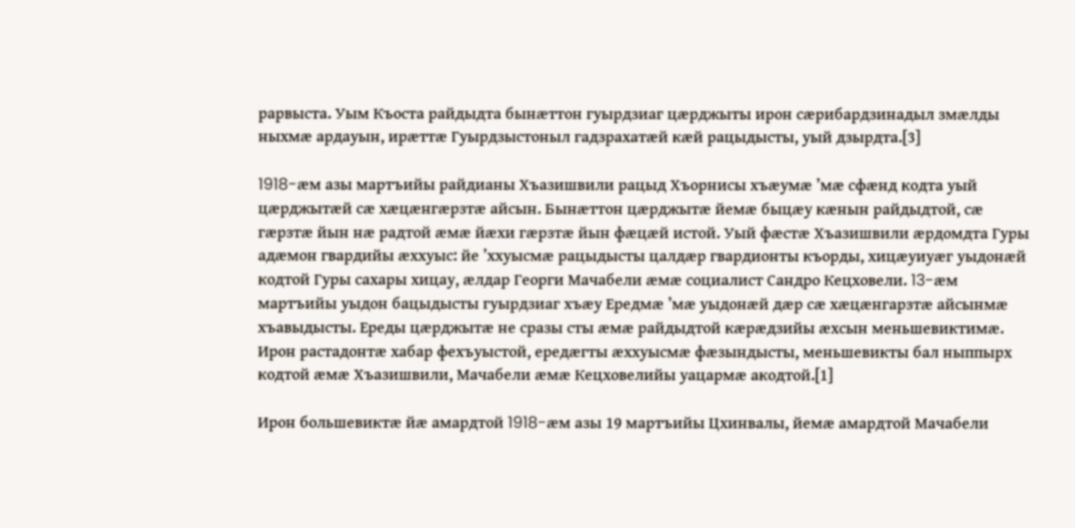рарвыста. Уым Къоста райдыдта бынæттон гуырдзиаг цæрджыты ирон сæрибардзинадыл змæлды ныхмæ ардауын, ирæттæ Гуырдзыстоныл гадзрахатæй кæй рацыдысты, уый дзырдта.[3]

1918-æм азы мартъийы райдианы Хъазишвили рацыд Хъорнисы хъæумæ ’мæ сфæнд кодта уый цæрджытæй сæ хæцæнгæрзтæ айсын. Бынæттон цæрджытæ йемæ быцæу кæнын райдыдтой, сæ гæрзтæ йын нæ радтой æмæ йæхи гæрзтæ йын фæцæй истой. Уый фæстæ Хъазишвили æрдомдта Гуры адæмон гвардийы æххуыс: йе ’ххуысмæ рацыдысты цалдæр гвардионты къорды, хицæуиуæг уыдонæй кодтой Гуры сахары хицау, æлдар Георги Мачабели æмæ социалист Сандро Кецховели. 13-æм мартъийы уыдон бацыдысты гуырдзиаг хъæу Ередмæ ’мæ уыдонæй дæр сæ хæцæнгарзтæ айсынмæ хъавыдысты. Ереды цæрджытæ не сразы сты æмæ райдыдтой кæрæдзийы æхсын меньшевиктимæ. Ирон растадонтæ хабар фехъуыстой, ередæгты æххуысмæ фæзындысты, меньшевикты бал ныппырх кодтой æмæ Хъазишвили, Мачабели æмæ Кецховелийы уацармæ акодтой.[1]

Ирон большевиктæ йæ амардтой 1918-æм азы 19 мартъийы Цхинвалы, йемæ амардтой Мачабели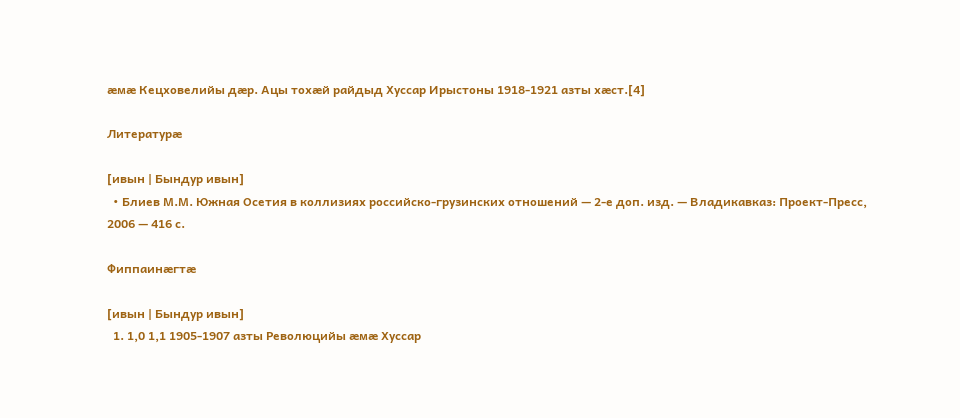æмæ Кецховелийы дæр. Aцы тохæй райдыд Хуссар Ирыстоны 1918-1921 азты хæст.[4]

Литературæ

[ивын | Бындур ивын]
  • Блиев М.М. Южная Осетия в коллизиях российско-грузинских отношений — 2-е доп. изд. — Владикавказ: Проект-Пресс, 2006 — 416 с.

Фиппаинæгтæ

[ивын | Бындур ивын]
  1. 1,0 1,1 1905-1907 азты Революцийы æмæ Хуссар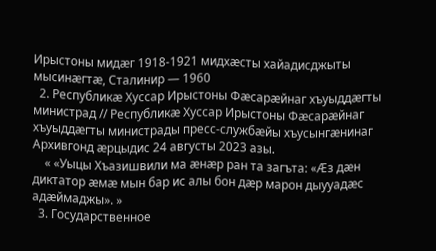Ирыстоны мидæг 1918-1921 мидхæсты хайадисджыты мысинæгтæ, Сталинир — 1960
  2. Республикæ Хуссар Ирыстоны Фæсарæйнаг хъуыддæгты министрад // Республикæ Хуссар Ирыстоны Фæсарæйнаг хъуыддæгты министрады пресс-службæйы хъусынгæнинаг Архивгонд æрцыдис 24 августы 2023 азы.
    « «Уыцы Хъазишвили ма æнæр ран та загъта: «Æз дæн диктатор æмæ мын бар ис алы бон дæр марон дыууадæс адæймаджы». »
  3. Государственное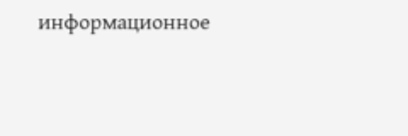информационное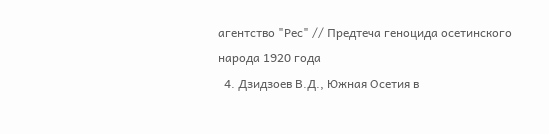агентство "Рес" // Предтеча геноцида осетинского народа 1920 года
  4. Дзидзоев В.Д., Южная Осетия в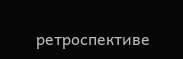ретроспективе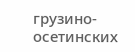грузино-осетинских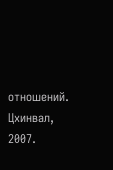отношений. Цхинвал, 2007.